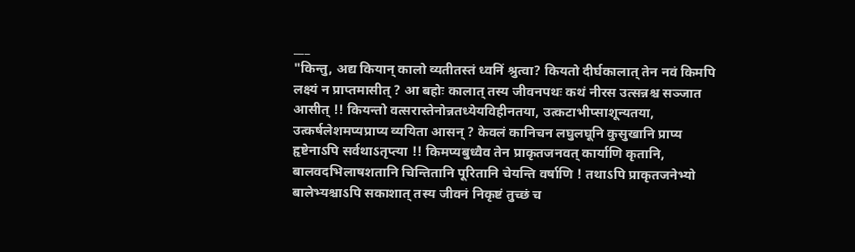___
"किन्तु, अद्य कियान् कालो व्यतीतस्तं ध्वनिं श्रुत्वा? कियतो दीर्घकालात् तेन नवं किमपि लक्ष्यं न प्राप्तमासीत् ? आ बहोः कालात् तस्य जीवनपथः कथं नीरस उत्सन्नश्च सञ्जात आसीत् !! कियन्तो वत्सरास्तेनोन्नतध्येयविहीनतया, उत्कटाभीप्साशून्यतया, उत्कर्षलेशमप्यप्राप्य व्ययिता आसन् ? केवलं कानिचन लघुलघूनि कुसुखानि प्राप्य हृष्टेनाऽपि सर्वथाऽतृप्त्या !! किमप्यबुध्वैव तेन प्राकृतजनवत् कार्याणि कृतानि, बालवदभिलाषशतानि चिन्तितानि पूरितानि चेयन्ति वर्षाणि ! तथाऽपि प्राकृतजनेभ्यो बालेभ्यश्चाऽपि सकाशात् तस्य जीवनं निकृष्टं तुच्छं च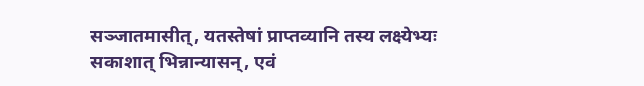सञ्जातमासीत्, यतस्तेषां प्राप्तव्यानि तस्य लक्ष्येभ्यः सकाशात् भिन्नान्यासन्, एवं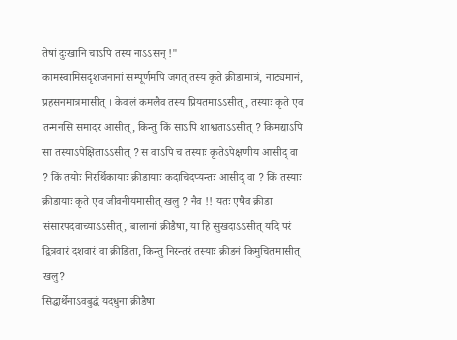तेषां दुःखानि चाऽपि तस्य नाऽऽसन् !"
कामस्वामिसदृशजनानां सम्पूर्णमपि जगत् तस्य कृते क्रीडामात्रं, नाट्यमानं, प्रहसनमात्रमासीत् । केवलं कमलैव तस्य प्रियतमाऽऽसीत्, तस्याः कृते एव तन्मनसि समादर आसीत्, किन्तु किं साऽपि शाश्वताऽऽसीत् ? किमद्याऽपि सा तस्याऽपेक्षिताऽऽसीत् ? स वाऽपि च तस्याः कृतेऽपेक्षणीय आसीद् वा ? किं तयोः निरर्थिकायाः क्रीडायाः कदाचिदप्यन्तः आसीद् वा ? किं तस्याः क्रीडायाः कृते एव जीवनीयमासीत् खलु ? नैव !! यतः एषैव क्रीडा संसारपदवाच्याऽऽसीत्, बालानां क्रीडैषा, या हि सुखदाऽऽसीत् यदि परं द्वित्रवारं दशवारं वा क्रीडिता, किन्तु निरन्तरं तस्याः क्रीडनं किमुचितमासीत् खलु?
सिद्धार्थेनाऽवबुद्धं यदधुना क्रीडैषा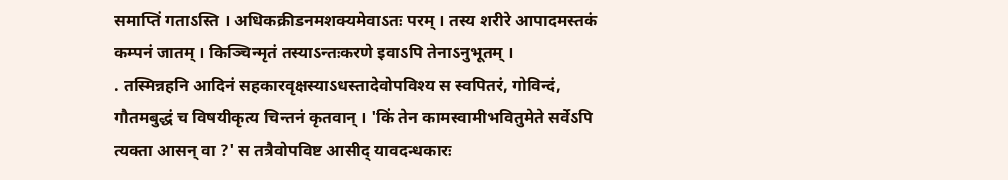समाप्तिं गताऽस्ति । अधिकक्रीडनमशक्यमेवाऽतः परम् । तस्य शरीरे आपादमस्तकं कम्पनं जातम् । किञ्चिन्मृतं तस्याऽन्तःकरणे इवाऽपि तेनाऽनुभूतम् ।
. तस्मिन्नहनि आदिनं सहकारवृक्षस्याऽधस्तादेवोपविश्य स स्वपितरं, गोविन्दं, गौतमबुद्धं च विषयीकृत्य चिन्तनं कृतवान् । 'किं तेन कामस्वामीभवितुमेते सर्वेऽपि त्यक्ता आसन् वा ?' स तत्रैवोपविष्ट आसीद् यावदन्धकारः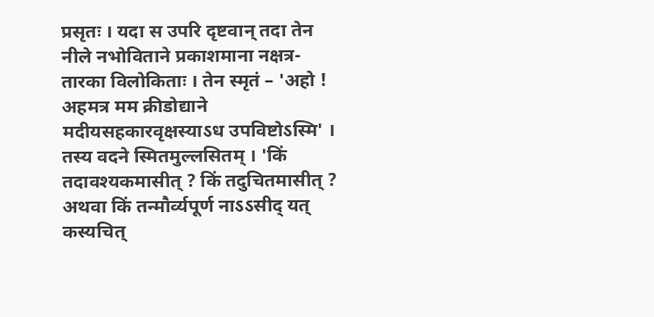प्रसृतः । यदा स उपरि दृष्टवान् तदा तेन नीले नभोविताने प्रकाशमाना नक्षत्र-तारका विलोकिताः । तेन स्मृतं – 'अहो ! अहमत्र मम क्रीडोद्याने मदीयसहकारवृक्षस्याऽध उपविष्टोऽस्मि' । तस्य वदने स्मितमुल्लसितम् । 'किं तदावश्यकमासीत् ? किं तदुचितमासीत् ? अथवा किं तन्मौर्व्यपूर्ण नाऽऽसीद् यत् कस्यचित्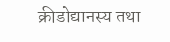क्रीडोद्यानस्य तथा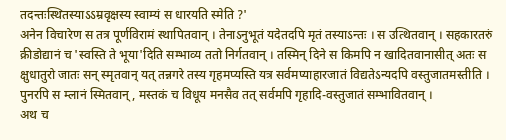तदन्तःस्थितस्याऽऽम्रवृक्षस्य स्वाम्यं स धारयति स्मेति ?'
अनेन विचारेण स तत्र पूर्णविरामं स्थापितवान् । तेनाऽनुभूतं यदेतदपि मृतं तस्याऽन्तः । स उत्थितवान् । सहकारतरुं क्रीडोद्यानं च 'स्वस्ति ते भूया'दिति सम्भाव्य ततो निर्गतवान् । तस्मिन् दिने स किमपि न खादितवानासीत् अतः स क्षुधातुरो जातः सन् स्मृतवान् यत् तन्नगरे तस्य गृहमप्यस्ति यत्र सर्वमप्याहारजातं विद्यतेऽन्यदपि वस्तुजातमस्तीति । पुनरपि स म्लानं स्मितवान्, मस्तकं च विधूय मनसैव तत् सर्वमपि गृहादि-वस्तुजातं सम्भावितवान् ।
अथ च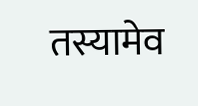तस्यामेव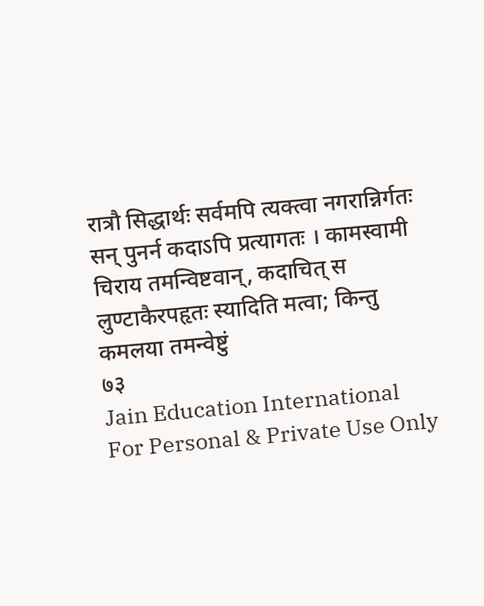रात्रौ सिद्धार्थः सर्वमपि त्यक्त्वा नगरान्निर्गतः सन् पुनर्न कदाऽपि प्रत्यागतः । कामस्वामी चिराय तमन्विष्टवान्, कदाचित् स लुण्टाकैरपहृतः स्यादिति मत्वा; किन्तु कमलया तमन्वेष्टुं
७३
Jain Education International
For Personal & Private Use Only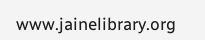www.jainelibrary.org